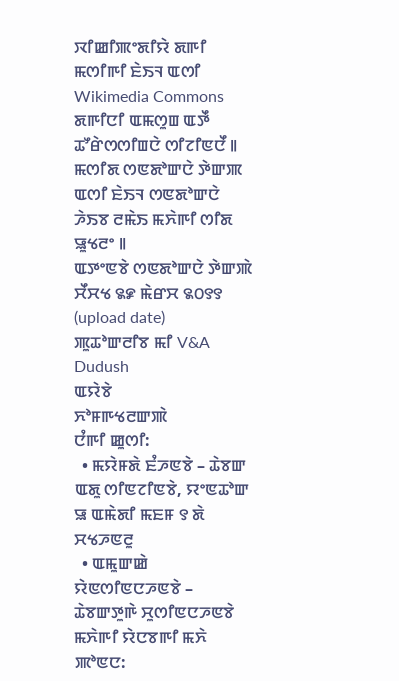ꯋꯤꯀꯤꯄꯦꯗꯤꯌꯥ ꯗꯒꯤ
ꯃꯁꯤꯒꯤ ꯐꯥꯏꯜ ꯑꯁꯤ Wikimedia Commons ꯗꯒꯤꯅꯤ ꯑꯃꯁꯨꯡ ꯑꯇꯩ ꯊꯧꯔꯥꯁꯁꯤꯡꯅꯥ ꯁꯤꯖꯤꯟꯅꯩ ꯫ ꯃꯁꯤꯗ ꯁꯟꯗꯣꯛꯅꯥ ꯇꯥꯛꯄ ꯑꯁꯤ ꯐꯥꯏꯜ ꯁꯟꯗꯣꯛꯅꯥ ꯍꯥꯏꯕ ꯂꯃꯥꯏ ꯃꯈꯥꯒꯤ ꯁꯤꯗ ꯎꯨꯠꯂꯦ ꯫
ꯑꯇꯦꯟꯕꯥ ꯁꯟꯗꯣꯛꯅꯥ ꯇꯥꯛꯄꯥ
ꯆꯩꯆꯠ ꯲꯹ ꯃꯥꯔꯆ ꯲꯰꯱꯱ (upload date)
ꯄꯨꯊꯣꯛꯂꯤꯕ ꯃꯤ V&A Dudush
ꯑꯌꯥꯕꯥ
ꯈꯣꯝꯒꯠꯂꯛꯄꯥ
ꯅꯪꯒꯤ ꯀꯨꯁꯤ:
  • ꯃꯌꯥꯝꯗꯥ ꯐꯪꯍꯟꯕꯥ – ꯊꯥꯕꯛ ꯑꯗꯨ ꯁꯤꯟꯖꯤꯟꯕꯥ, ꯌꯦꯟꯊꯣꯛ ꯎ ꯑꯃꯥꯗꯤ ꯃꯐꯝ ꯱ ꯗꯥ ꯆꯠꯍꯟꯂꯨ
  • ꯑꯃꯨꯛꯀꯥ ꯌꯥꯟꯁꯤꯟꯅꯍꯟꯕꯥ – ꯊꯥꯕꯛꯇꯨꯒꯥ ꯆꯨꯁꯤꯟꯅꯍꯟꯕꯥ
ꯃꯈꯥꯒꯤ ꯌꯥꯅꯕꯒꯤ ꯃꯈꯥ ꯄꯣꯟꯅ: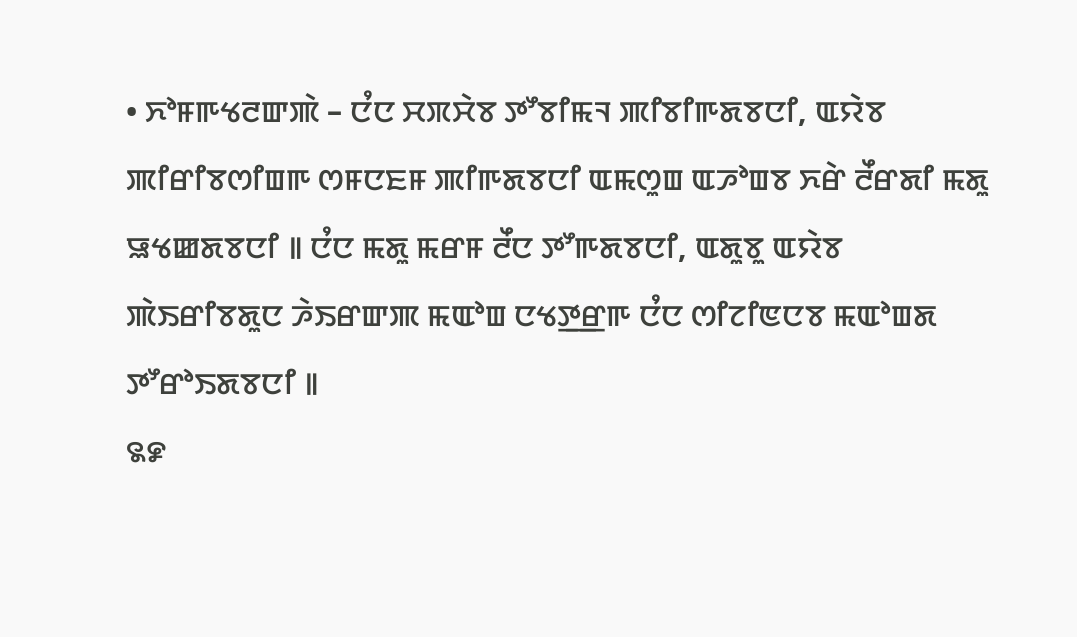• ꯈꯣꯝꯒꯠꯂꯛꯄꯥ – ꯅꯪꯅ ꯆꯞꯆꯥꯕ ꯇꯧꯕꯤꯃꯜ ꯄꯤꯕꯤꯒꯗꯕꯅꯤ, ꯑꯌꯥꯕ ꯄꯤꯔꯤꯕꯁꯤꯡꯒ ꯁꯝꯅꯐꯝ ꯄꯤꯒꯗꯕꯅꯤ ꯑꯃꯁꯨꯡ ꯑꯍꯣꯡꯕ ꯈꯔꯥ ꯂꯩꯔꯗꯤ ꯃꯗꯨ ꯎꯠꯀꯗꯕꯅꯤ ꯫ ꯅꯪꯅ ꯃꯗꯨ ꯃꯔꯝ ꯂꯩꯅ ꯇꯧꯒꯗꯕꯅꯤ, ꯑꯗꯨꯕꯨ ꯑꯌꯥꯕ ꯄꯥꯏꯔꯤꯕꯗꯨꯅ ꯍꯥꯏꯔꯛꯄ ꯃꯑꯣꯡ ꯅꯠꯇ꯭ꯔꯒ ꯅꯪꯅ ꯁꯤꯖꯤꯟꯅꯕ ꯃꯑꯣꯡꯗ ꯇꯧꯔꯣꯏꯗꯕꯅꯤ ꯫
꯲꯹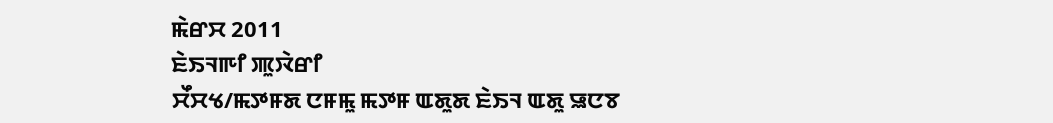ꯃꯥꯔꯆ 2011
ꯐꯥꯏꯜꯒꯤ ꯄꯨꯋꯥꯔꯤ
ꯆꯩꯆꯠ/ꯃꯇꯝꯗ ꯅꯝꯃꯨ ꯃꯇꯝ ꯑꯗꯨꯗ ꯐꯥꯏꯜ ꯑꯗꯨ ꯎꯅꯕ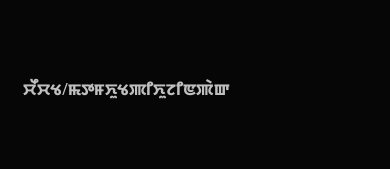ꯆꯩꯆꯠ/ꯃꯇꯝꯈꯨꯠꯄꯤꯈꯨꯖꯤꯟꯄꯥꯛ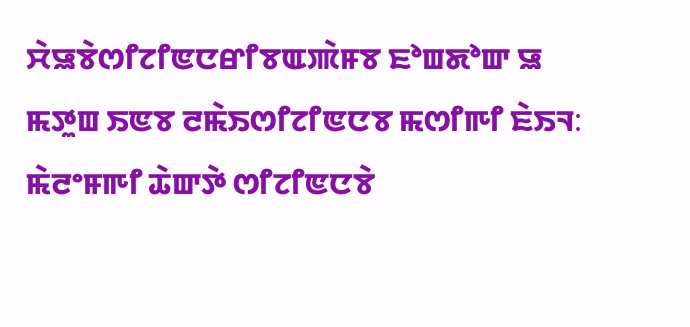ꯆꯥꯎꯕꯥꯁꯤꯖꯤꯟꯅꯔꯤꯕꯑꯄꯥꯝꯕ ꯐꯣꯡꯗꯣꯛ ꯎ
ꯃꯇꯨꯡ ꯏꯟꯕ ꯂꯃꯥꯏꯁꯤꯖꯤꯟꯅꯕ ꯃꯁꯤꯒꯤ ꯐꯥꯏꯜ:
ꯃꯥꯂꯦꯝꯒꯤ ꯊꯥꯛꯇꯥ ꯁꯤꯖꯤꯟꯅꯕꯥ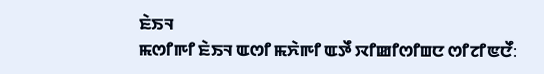ꯐꯥꯏꯜ
ꯃꯁꯤꯒꯤ ꯐꯥꯏꯜ ꯑꯁꯤ ꯃꯈꯥꯒꯤ ꯑꯇꯩ ꯋꯤꯀꯤꯁꯤꯡꯅ ꯁꯤꯖꯤꯟꯅꯩ: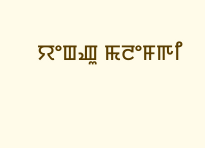ꯌꯦꯡꯉꯨ ꯃꯂꯦꯝꯒꯤ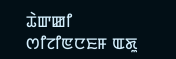ꯊꯥꯛꯀꯤ ꯁꯤꯖꯤꯟꯅꯐꯝ ꯑꯗꯨ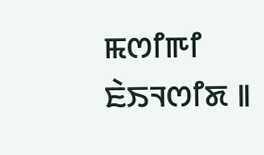ꯃꯁꯤꯒꯤ ꯐꯥꯏꯜꯁꯤꯗ ꯫